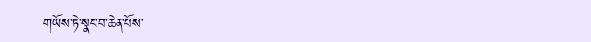གཡོས་ཏེ་སྣང་བ་ཆེན་པོས་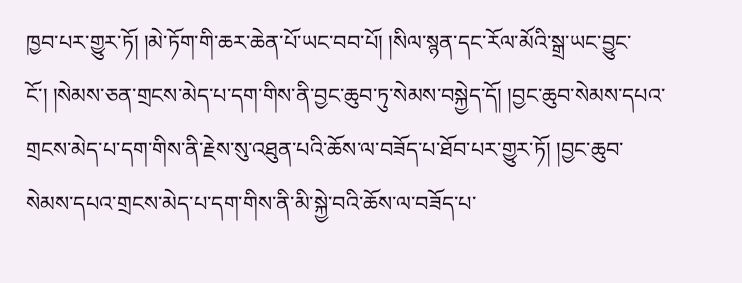ཁྱབ་པར་གྱུར་ཏོ། །མེ་ཏོག་གི་ཆར་ཆེན་པོ་ཡང་བབ་པོ། །སིལ་སྙན་དང་རོལ་མོའི་སྒྲ་ཡང་བྱུང་ངོ་། །སེམས་ཅན་གྲངས་མེད་པ་དག་གིས་ནི་བྱང་ཆུབ་ཏུ་སེམས་བསྐྱེད་དོ། །བྱང་ཆུབ་སེམས་དཔའ་གྲངས་མེད་པ་དག་གིས་ནི་རྗེས་སུ་འཐུན་པའི་ཆོས་ལ་བཟོད་པ་ཐོབ་པར་གྱུར་ཏོ། །བྱང་ཆུབ་སེམས་དཔའ་གྲངས་མེད་པ་དག་གིས་ནི་མི་སྐྱེ་བའི་ཆོས་ལ་བཟོད་པ་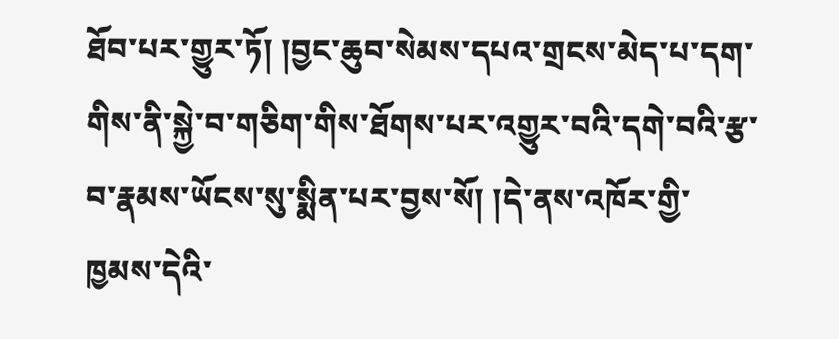ཐོབ་པར་གྱུར་ཏོ། །བྱང་ཆུབ་སེམས་དཔའ་གྲངས་མེད་པ་དག་གིས་ནི་སྐྱེ་བ་གཅིག་གིས་ཐོགས་པར་འགྱུར་བའི་དགེ་བའི་རྩ་བ་རྣམས་ཡོངས་སུ་སྨིན་པར་བྱས་སོ། །དེ་ནས་འཁོར་གྱི་ཁྱམས་དེའི་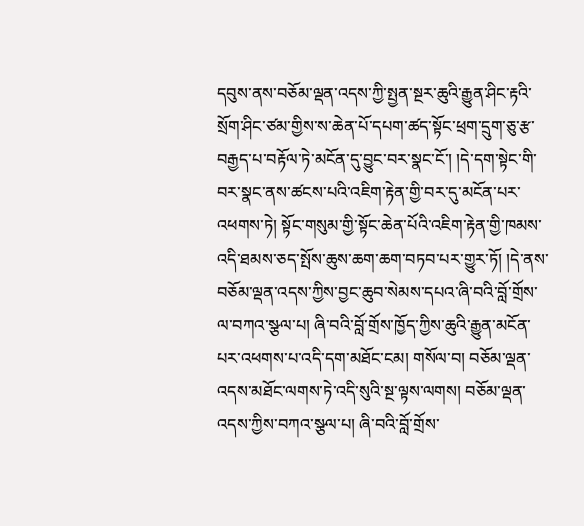དབུས་ནས་བཅོམ་ལྡན་འདས་ཀྱི་སྤྱན་སྔར་ཆུའི་རྒྱུན་ཤིང་རྟའི་སྲོག་ཤིང་ཙམ་གྱིས་ས་ཆེན་པོ་དཔག་ཚད་སྟོང་ཕྲག་དྲུག་ཅུ་རྩ་བརྒྱད་པ་བརྟོལ་ཏེ་མངོན་དུ་བྱུང་བར་སྣང་ངོ་། །དེ་དག་སྟེང་གི་བར་སྣང་ནས་ཚངས་པའི་འཇིག་རྟེན་གྱི་བར་དུ་མངོན་པར་འཕགས་ཏེ། སྟོང་གསུམ་གྱི་སྟོང་ཆེན་པོའི་འཇིག་རྟེན་གྱི་ཁམས་འདི་ཐམས་ཅད་སྤོས་ཆུས་ཆག་ཆག་བཏབ་པར་གྱུར་ཏོ། །དེ་ནས་བཅོམ་ལྡན་འདས་ཀྱིས་བྱང་ཆུབ་སེམས་དཔའ་ཞི་བའི་བློ་གྲོས་ལ་བཀའ་སྩལ་པ། ཞི་བའི་བློ་གྲོས་ཁྱོད་ཀྱིས་ཆུའི་རྒྱུན་མངོན་པར་འཕགས་པ་འདི་དག་མཐོང་ངམ། གསོལ་བ། བཅོམ་ལྡན་འདས་མཐོང་ལགས་ཏེ་འདི་སུའི་སྔ་ལྟས་ལགས། བཅོམ་ལྡན་འདས་ཀྱིས་བཀའ་སྩལ་པ། ཞི་བའི་བློ་གྲོས་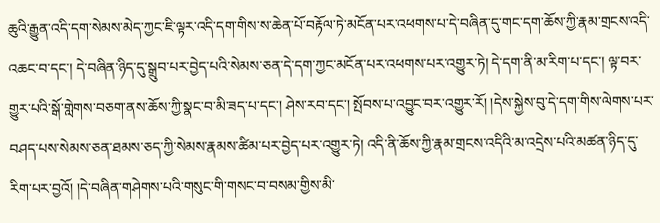ཆུའི་རྒྱུན་འདི་དག་སེམས་མེད་ཀྱང་ཇི་ལྟར་འདི་དག་གིས་ས་ཆེན་པོ་བརྟོལ་ཏེ་མངོན་པར་འཕགས་པ་དེ་བཞིན་དུ་གང་དག་ཆོས་ཀྱི་རྣམ་གྲངས་འདི་འཆང་བ་དང་། དེ་བཞིན་ཉིད་དུ་སྒྲུབ་པར་བྱེད་པའི་སེམས་ཅན་དེ་དག་ཀྱང་མངོན་པར་འཕགས་པར་འགྱུར་ཏེ། དེ་དག་ནི་མ་རིག་པ་དང་། ལྟ་བར་གྱུར་པའི་སྒོ་གླེགས་བཅག་ནས་ཆོས་ཀྱི་སྣང་བ་མི་ཟད་པ་དང་། ཤེས་རབ་དང་། སྤོབས་པ་འབྱུང་བར་འགྱུར་རོ། །དེས་སྐྱེས་བུ་དེ་དག་གིས་ལེགས་པར་བཤད་པས་སེམས་ཅན་ཐམས་ཅད་ཀྱི་སེམས་རྣམས་ཚིམ་པར་བྱེད་པར་འགྱུར་ཏེ། འདི་ནི་ཆོས་ཀྱི་རྣམ་གྲངས་འདིའི་མ་འདྲེས་པའི་མཚན་ཉིད་དུ་རིག་པར་བྱའོ། །དེ་བཞིན་གཤེགས་པའི་གསུང་གི་གསང་བ་བསམ་གྱིས་མི་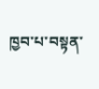ཁྱབ་པ་བསྟན་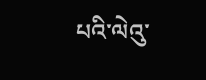པའི་ལེའུ་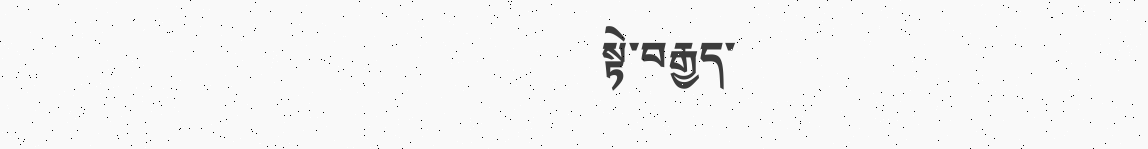སྟེ་བརྒྱད་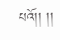པའོ།། །།